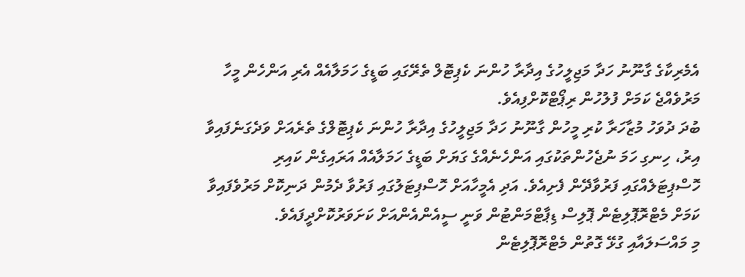އެމެރިކާގެ ގާނޫނު ހަދާ މަޖިލީހުގެ އިދާރާ ހުންނަ ކެޕިޓޮލް ތެރޭގައި ބަޑީގެ ހަމަލާއެއް އެރި އަންހެން މީހާ މަރުވެއްޖެ ކަމަށް ފުލުހުން ރިޕޯޓްކޮށްފިއެވެ.
ބުދަ ދުވަހު މުޒާހަރާ ކުރި މީހުން ގާނޫނު ހަދާ މަޖިލީހުގެ އިދާރާ ހުންނަ ކެޕިޓޮލްގެ ތެރެއަށް ވަދެގަނެފައިވާ އިރު، ހިނގި ހަމަ ނުޖެހުންތަކުގައި އަންހެނެއްގެ ގަޔަށް ބަޑީގެ ހަމަލާއެއް އަރައިގެން ކައިރި ހޮސްޕިޓަލެއްގައި ފަރުވާދޭން ފެށިއެވެ. އަދި އެމީހާއަށް ހޮސްޕިޓަލުގައި ފަރުވާ ދެމުން ދަނިކޮށް މަރުވެފައިވާ ކަމަށް މެޓްރޮޕޮލިޓެން ޕޮލިސް ޑިޕާޓްމަންޓުން ވަނީ ސީއެންއެންއަށް ކަށަވަރުކޮށްދީފައެވެ.
މި މައްސަލައާއި ގުޅޭ ގޮތުން މެޓްރޮޕޮލިޓެން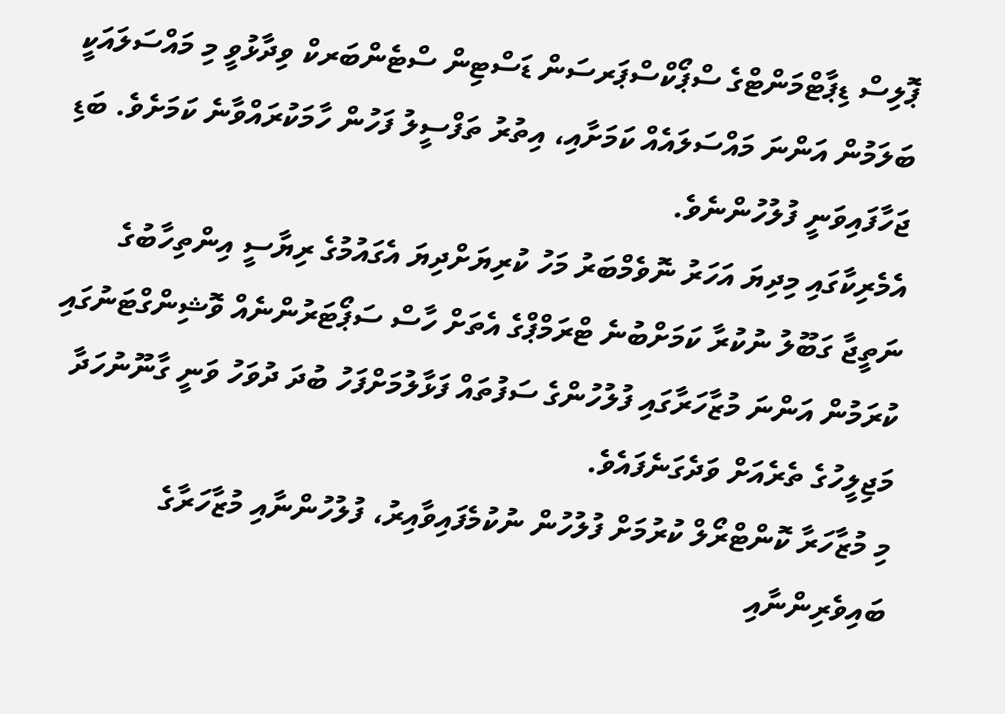ޕޮލިސް ޑިޕާޓްމަންޓްގެ ސްޕޯކްސްޕަރސަން ޑަސްޓިން ސްޓެންބަރކް ވިދާޅުވީ މި މައްސަލައަކީ ބަލަމުން އަންނަ މައްސަލައެއް ކަމަށާއި، އިތުރު ތަފްސީލު ފަހުން ހާމަކުރައްވާނެ ކަމަށެވެ. ބަޑި ޖަހާފައިވަނީ ފުލުހުންނެވެ.
އެމެރިކާގައި މިދިޔަ އަހަރު ނޮވެމްބަރު މަހު ކުރިޔަށްދިޔަ އެގައުމުގެ ރިޔާސީ އިންތިހާބުގެ ނަތީޖާ ގަބޫލު ނުކުރާ ކަމަށްބުނެ ޓްރަމްޕްގެ އެތަށް ހާސް ސަޕޯޓަރުންނެއް ވޮޝިންގްޓަނުގައި ކުރަމުން އަންނަ މުޒާހަރާގައި ފުލުހުންގެ ސަފުތައް ފަޅާލުމަށްފަހު ބުދަ ދުވަހު ވަނީ ގާނޫނުހަދާ މަޖިލީހުގެ ތެރެއަށް ވަދެގަނެފައެވެ.
މި މުޒާހަރާ ކޮންޓްރޯލް ކުރުމަށް ފުލުހުން ނުކުމެފައިވާއިރު، ފުލުހުންނާއި މުޒާހަރާގެ ބައިވެރިންނާއި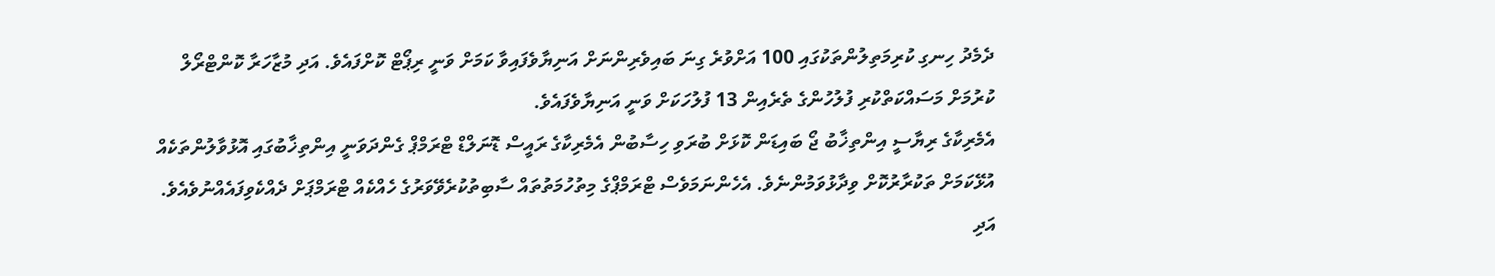ދެމެދު ހިނގި ކުރިމަތިލުންތަކުގައި 100 އަށްވުރެ ގިނަ ބައިވެރިންނަށް އަނިޔާވެފައިވާ ކަމަށް ވަނީ ރިޕޯޓް ކޮށްފައެވެ. އަދި މުޒާހަރާ ކޮންޓްރޯލް ކުރުމަށް މަސައްކަތްކުރި ފުލުހުންގެ ތެރެއިން 13 ފުލުހަކަށް ވަނީ އަނިޔާވެފައެވެ.
އެމެރިކާގެ ރިޔާސީ އިންތިޚާބު ޖޯ ބައިޑަން ކޮޅަށް ބުރަވި ހިސާބުން އެމެރިކާގެ ރައީސް ޑޮނަލްޑް ޓްރަމްޕް ގެންދަވަނީ އިންތިޚާބުގައި އޮޅުވާލުންތަކެއް އުޅޭކަމަށް ތަކުރާރުކޮށް ވިދާޅުވަމުންނެވެ. އެހެންނަމަވެސް ޓްރަމްޕްގެ މިތުހުމަތުތައް ސާބިތުކުރެވޭވަރުގެ ހެއްކެއް ޓްރަމްޕަށް ދެއްކެވިފައެއްނުވެއެވެ. އަދި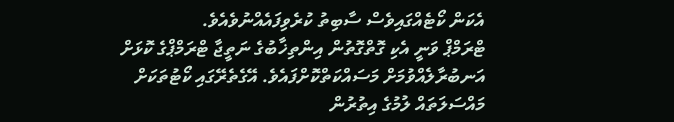އެކަން ކޯޓެއްގައިވެސް ސާބިތު ކުރެވިފައެއްނުވެއެވެ.
ޓްރަމްޕް ވަނީ އެކި ގޮތްގޮތުން އިންތިޚާބުގެ ނަތީޖާ ޓްރަމްޕްގެ ކޮޅަށް އަނބުރާލެއްވުމަށް މަސައްކަތްކޮށްފައެވެ. އޭގެތެރޭގައި ކޯޓުތަކަށް މައްސަލަތައް ލުމުގެ އިތުރުން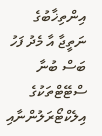އިންތިޚާބުގެ ނަތީޖާ އާ މެދު ފަހު ބަސް ބުނާ ސްޓޭޓްތަކުގެ އިލެކްޓޯރަލުންނާއި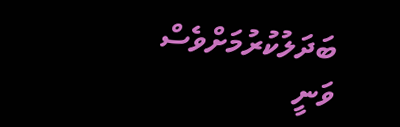ބަދަލުކުރުމަށްވެސް ވަނީ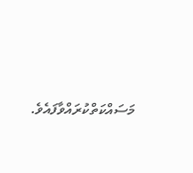މަސައްކަތްކުރައްވާފައެވެ.